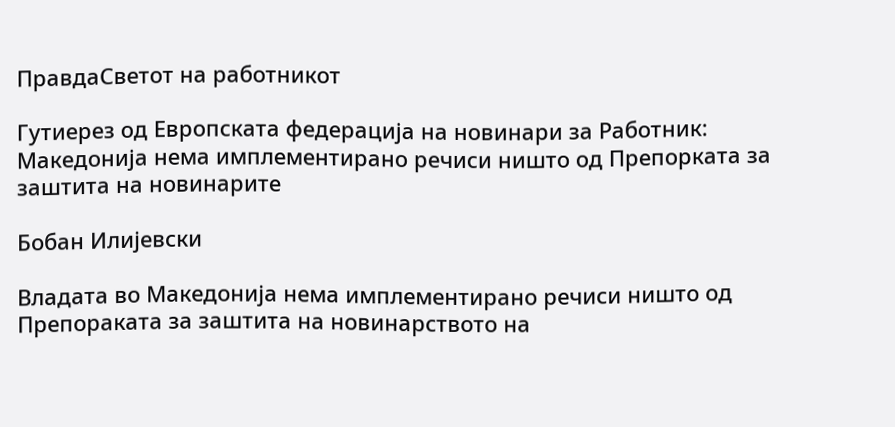ПравдаСветот на работникот

Гутиерез од Европската федерација на новинари за Работник: Македонија нема имплементирано речиси ништо од Препорката за заштита на новинарите

Бобан Илијевски

Владата во Македонија нема имплементирано речиси ништо од Препораката за заштита на новинарството на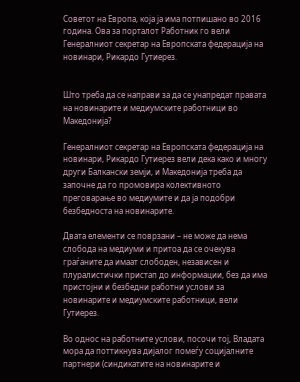Советот на Европа, која ја има потпишано во 2016 година. Ова за порталот Работник го вели Генералниот секретар на Европската федерација на новинари, Рикардо Гутиерез.


Што треба да се направи за да се унапредат правата на новинарите и медиумските работници во Македонија?

Генералниот секретар на Европската федерација на новинари, Рикардо Гутиерез вели дека како и многу други Балкански земји, и Македонија треба да започне да го промовира колективното преговарање во медиумите и да ја подобри безбедноста на новинарите.

Двата елементи се поврзани – не може да нема слобода на медиуми и притоа да се очекува граѓаните да имаат слободен, независен и плуралистички пристап до информации, без да има пристојни и безбедни работни услови за новинарите и медиумските работници, вели Гутиерез.

Во однос на работните услови, посочи тој, Владата мора да поттикнува дијалог помеѓу социјалните партнери (синдикатите на новинарите и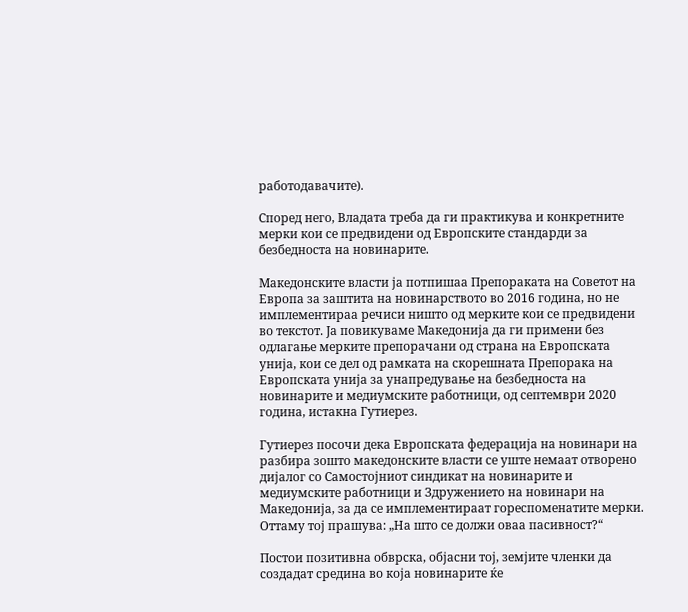работодавачите).

Според него, Владата треба да ги практикува и конкретните мерки кои се предвидени од Европските стандарди за безбедноста на новинарите.

Македонските власти ја потпишаа Препораката на Советот на Европа за заштита на новинарството во 2016 година, но не имплементираа речиси ништо од мерките кои се предвидени во текстот. Ја повикуваме Македонија да ги примени без одлагање мерките препорачани од страна на Европската унија, кои се дел од рамката на скорешната Препорака на Европската унија за унапредување на безбедноста на новинарите и медиумските работници, од септември 2020 година, истакна Гутиерез.

Гутиерез посочи дека Европската федерација на новинари на разбира зошто македонските власти се уште немаат отворено дијалог со Самостојниот синдикат на новинарите и медиумските работници и Здружението на новинари на Македонија, за да се имплементираат гореспоменатите мерки. Оттаму тој прашува: „На што се должи оваа пасивност?“

Постои позитивна обврска, објасни тој, земјите членки да создадат средина во која новинарите ќе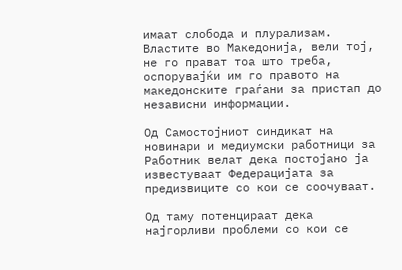имаат слобода и плурализам. Властите во Македонија, вели тој, не го прават тоа што треба, оспорувајќи им го правото на македонските граѓани за пристап до независни информации.

Од Самостојниот синдикат на новинари и медиумски работници за Работник велат дека постојано ја известуваат Федерацијата за предизвиците со кои се соочуваат.

Од таму потенцираат дека најгорливи проблеми со кои се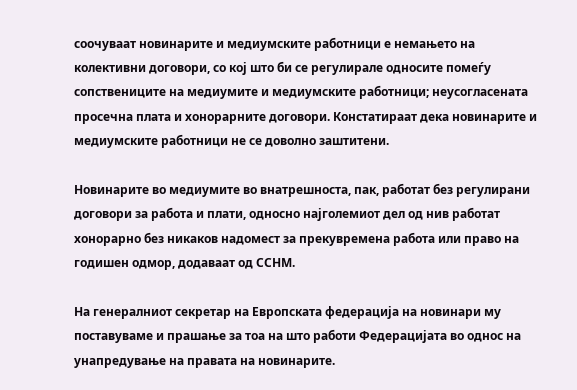соочуваат новинарите и медиумските работници е немањето на колективни договори, со кој што би се регулирале односите помеѓу сопствениците на медиумите и медиумските работници; неусогласената просечна плата и хонорарните договори. Констатираат дека новинарите и медиумските работници не се доволно заштитени.

Новинарите во медиумите во внатрешноста, пак, работат без регулирани договори за работа и плати, односно најголемиот дел од нив работат хонорарно без никаков надомест за прекувремена работа или право на годишен одмор, додаваат од ССНМ.

На генералниот секретар на Европската федерација на новинари му поставуваме и прашање за тоа на што работи Федерацијата во однос на унапредување на правата на новинарите.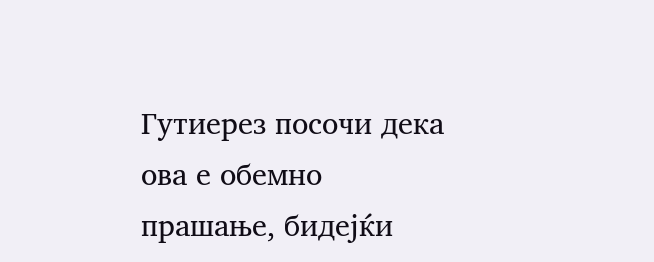Гутиерез посочи дека ова е обемно прашање, бидејќи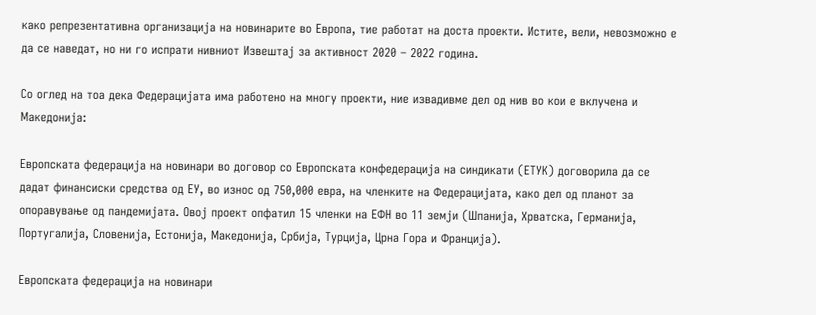како репрезентативна организација на новинарите во Европа, тие работат на доста проекти. Истите, вели, невозможно е да се наведат, но ни го испрати нивниот Извештај за активност 2020 – 2022 година.

Со оглед на тоа дека Федерацијата има работено на многу проекти, ние извадивме дел од нив во кои е вклучена и Македонија:

Европската федерација на новинари во договор со Европската конфедерација на синдикати (ЕТУК) договорила да се дадат финансиски средства од ЕУ, во износ од 750,000 евра, на членките на Федерацијата, како дел од планот за опоравување од пандемијата. Овој проект опфатил 15 членки на ЕФН во 11 земји (Шпанија, Хрватска, Германија, Португалија, Словенија, Естонија, Македонија, Србија, Турција, Црна Гора и Франција).

Европската федерација на новинари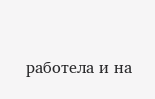работела и на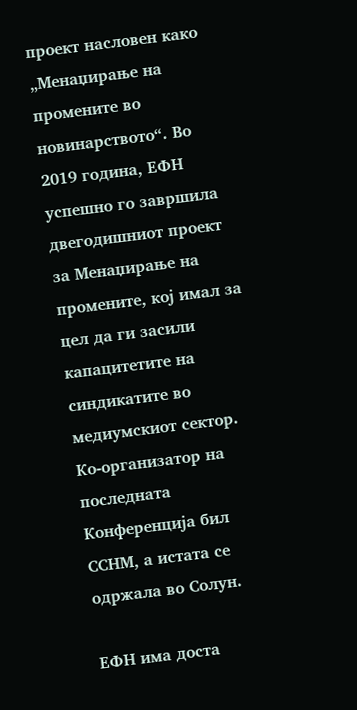проект насловен како „Менаџирање на промените во новинарството“. Во 2019 година, ЕФН успешно го завршила двегодишниот проект за Менаџирање на промените, кој имал за цел да ги засили капацитетите на синдикатите во медиумскиот сектор. Ко-организатор на последната Конференција бил ССНМ, а истата се одржала во Солун.

ЕФН има доста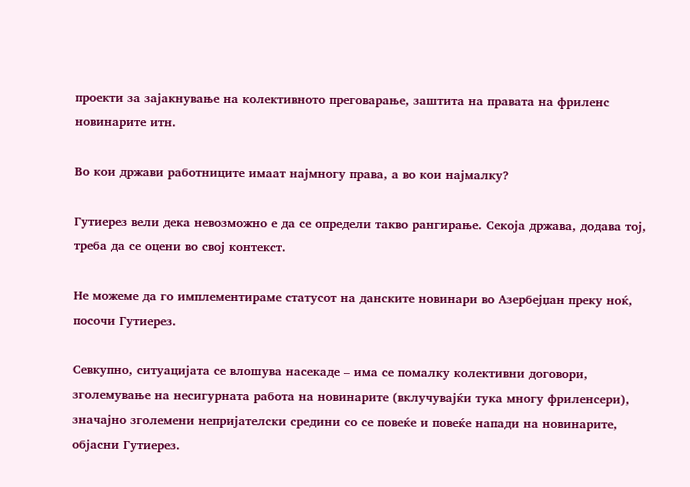проекти за зајакнување на колективното преговарање, заштита на правата на фриленс новинарите итн.

Во кои држави работниците имаат најмногу права, а во кои најмалку?

Гутиерез вели дека невозможно е да се определи такво рангирање. Секоја држава, додава тој, треба да се оцени во свој контекст.

Не можеме да го имплементираме статусот на данските новинари во Азербејџан преку ноќ, посочи Гутиерез.

Севкупно, ситуацијата се влошува насекаде – има се помалку колективни договори, зголемување на несигурната работа на новинарите (вклучувајќи тука многу фриленсери), значајно зголемени непријателски средини со се повеќе и повеќе напади на новинарите, објасни Гутиерез.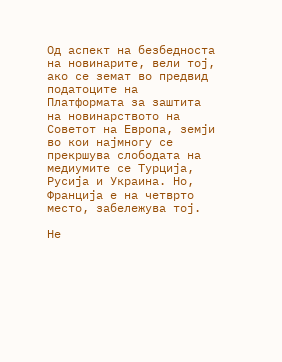Од аспект на безбедноста на новинарите, вели тој, ако се земат во предвид податоците на Платформата за заштита на новинарството на Советот на Европа, земји во кои најмногу се прекршува слободата на медиумите се Турција, Русија и Украина. Но, Франција е на четврто место, забележува тој.

Не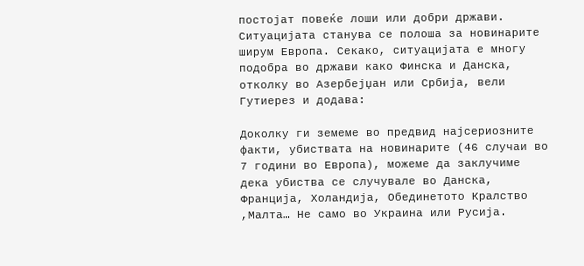постојат повеќе лоши или добри држави. Ситуацијата станува се полоша за новинарите ширум Европа. Секако, ситуацијата е многу подобра во држави како Финска и Данска, отколку во Азербејџан или Србија, вели Гутиерез и додава:

Доколку ги земеме во предвид најсериозните факти, убиствата на новинарите (46 случаи во 7 години во Европа), можеме да заклучиме дека убиства се случувале во Данска, Франција, Холандија, Обединетото Кралство ,Малта… Не само во Украина или Русија.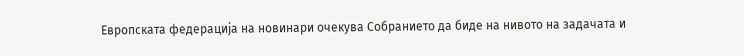Европската федерација на новинари очекува Собранието да биде на нивото на задачата и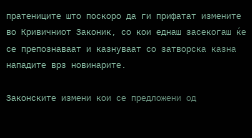пратениците што поскоро да ги прифатат измените во Кривичниот Законик, со кои еднаш засекогаш ќе се препознаваат и казнуваат со затворска казна нападите врз новинарите.

Законските измени кои се предложени од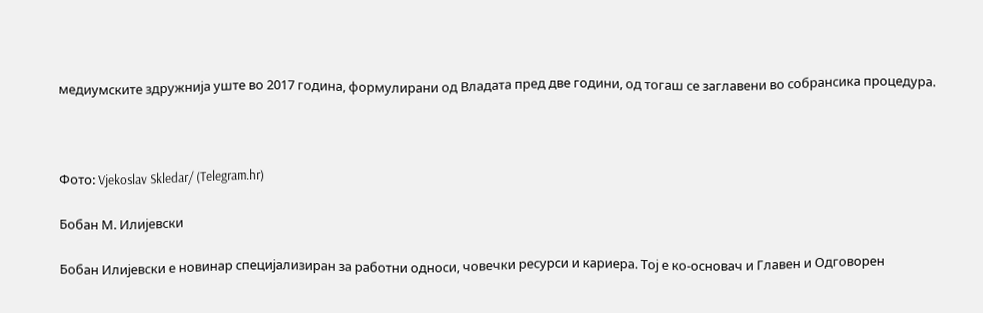медиумските здружнија уште во 2017 година, формулирани од Владата пред две години, од тогаш се заглавени во собрансика процедура.



Фото: Vjekoslav Skledar/ (Telegram.hr)

Бобан М. Илијевски

Бобан Илијевски е новинар специјализиран за работни односи, човечки ресурси и кариера. Тој е ко-основач и Главен и Одговорен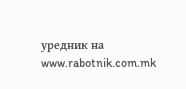уредник на www.rabotnik.com.mk